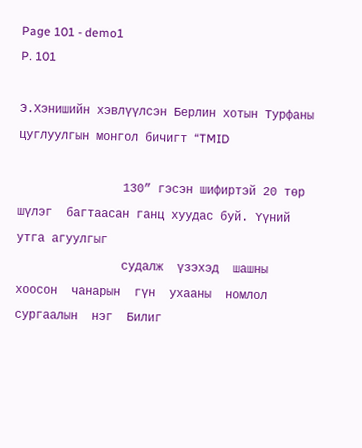Page 101 - demo1
P. 101

Э.Хэнишийн хэвлүүлсэн Берлин хотын Турфаны цуглуулгын монгол бичигт “TMID

               130” гэсэн шифиртэй 20 төр  шүлэг  багтаасан ганц хуудас буй. Үүний утга агуулгыг
               судалж  үзэхэд  шашны  хоосон  чанарын  гүн  ухааны  номлол  сургаалын  нэг  Билиг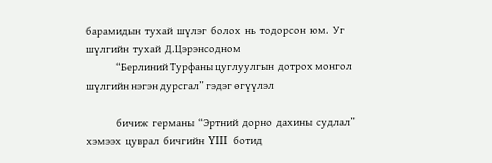барамидын  тухай  шүлэг  болох  нь  тодорсон  юм.  Уг  шүлгийн  тухай  Д.Цэрэнсодном
               “Берлиний Турфаны цуглуулгын  дотрох монгол шүлгийн нэгэн дурсгал” гэдэг өгүүлэл

               бичиж  германы  “Эртний  дорно  дахины  судлал”  хэмээх  цуврал  бичгийн  YIII  ботид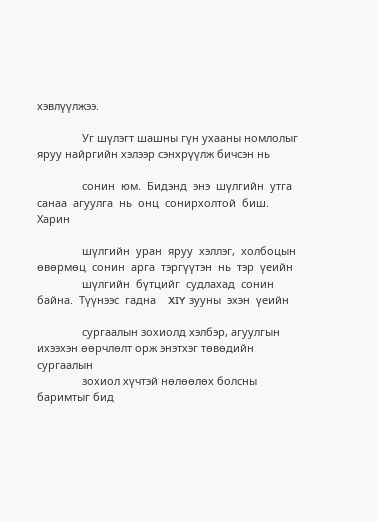хэвлүүлжээ.

               Уг шүлэгт шашны гүн ухааны номлолыг яруу найргийн хэлээр сэнхрүүлж бичсэн нь

               сонин  юм.  Бидэнд  энэ  шүлгийн  утга  санаа  агуулга  нь  онц  сонирхолтой  биш.  Харин

               шүлгийн  уран  яруу  хэллэг,  холбоцын  өвөрмөц  сонин  арга  тэргүүтэн  нь  тэр  үеийн
               шүлгийн  бүтцийг  судлахад  сонин  байна.  Түүнээс  гадна    XIY  зууны  эхэн  үеийн

               сургаалын зохиолд хэлбэр, агуулгын ихээхэн өөрчлөлт орж энэтхэг төвөдийн сургаалын
               зохиол хүчтэй нөлөөлөх болсны баримтыг бид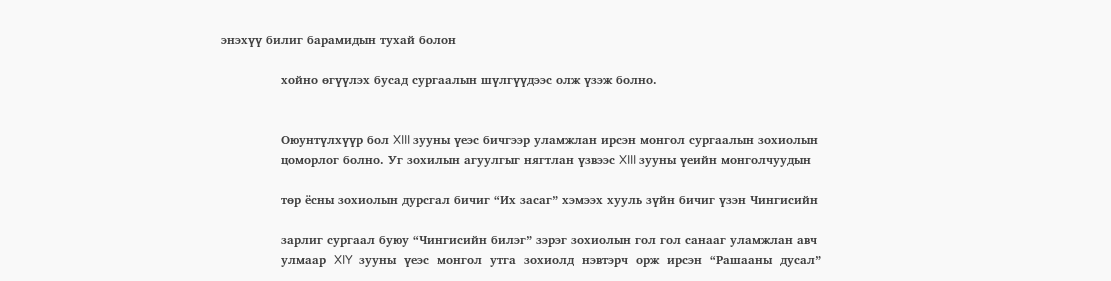энэхүү билиг барамидын тухай болон

               хойно өгүүлэх бусад сургаалын шүлгүүдээс олж үзэж болно.


               Оюунтүлхүүр бол XIII зууны үеэс бичгээр уламжлан ирсэн монгол сургаалын зохиолын
               цоморлог болно. Уг зохилын агуулгыг нягтлан үзвээс XIII зууны үеийн монголчуудын

               төр ёсны зохиолын дурсгал бичиг “Их засаг” хэмээх хууль зүйн бичиг үзэн Чингисийн

               зарлиг сургаал буюу “Чингисийн билэг” зэрэг зохиолын гол гол санааг уламжлан авч
               улмаар  XIY  зууны  үеэс  монгол  утга  зохиолд  нэвтэрч  орж  ирсэн  “Рашааны  дусал”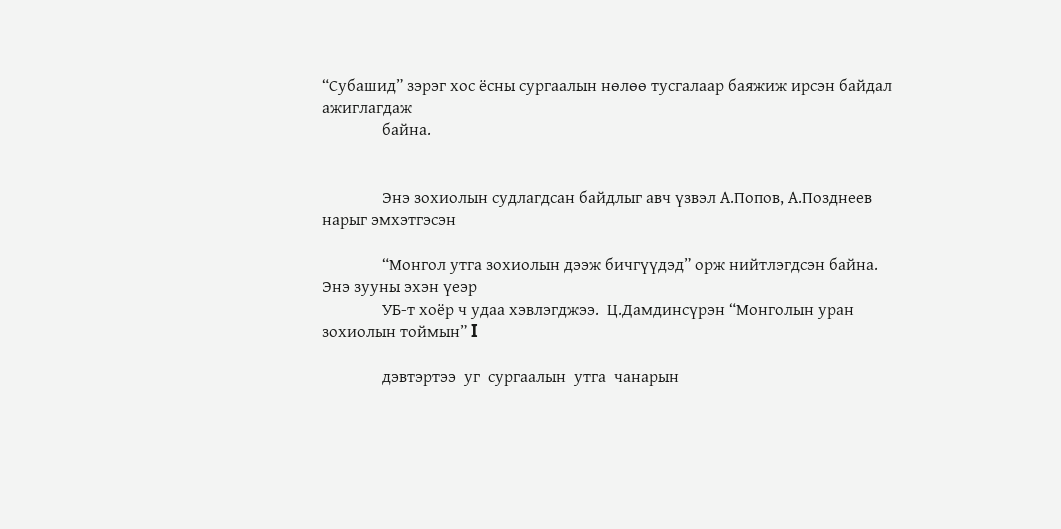“Субашид” зэрэг хос ёсны сургаалын нөлөө тусгалаар баяжиж ирсэн байдал ажиглагдаж
               байна.


               Энэ зохиолын судлагдсан байдлыг авч үзвэл А.Попов, А.Позднеев  нарыг эмхэтгэсэн

               “Монгол утга зохиолын дээж бичгүүдэд” орж нийтлэгдсэн байна. Энэ зууны эхэн үеэр
               УБ-т хоёр ч удаа хэвлэгджээ.  Ц.Дамдинсүрэн “Монголын уран зохиолын тоймын” I

               дэвтэртээ  уг  сургаалын  утга  чанарын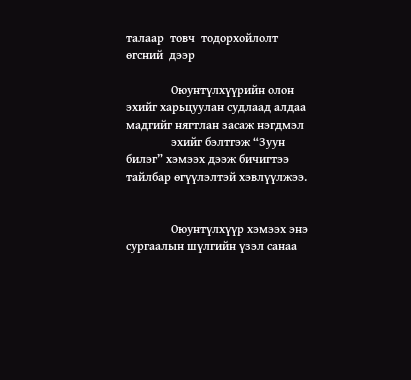талаар  товч  тодорхойлолт  өгсний  дээр

               Оюунтүлхүүрийн олон эхийг харьцуулан судлаад алдаа мадгийг нягтлан засаж нэгдмэл
               эхийг бэлтгэж “Зуун билэг” хэмээх дээж бичигтээ тайлбар өгүүлэлтэй хэвлүүлжээ.


               Оюунтүлхүүр хэмээх энэ сургаалын шүлгийн үзэл санаа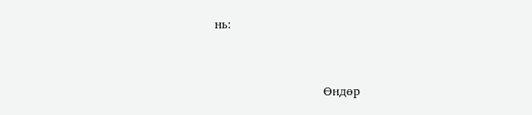нь:


                           Өндөр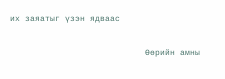их заяатыг үзэн ядваас


                           Өөрийн амны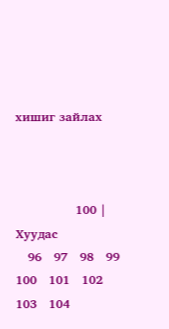хишиг зайлах



               100 | Хуудас
   96   97   98   99   100   101   102   103   104